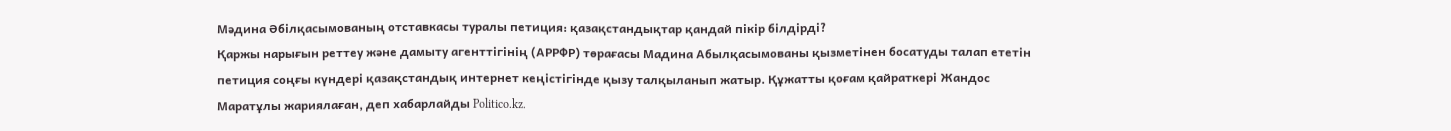Мәдина Әбілқасымованың отставкасы туралы петиция: қазақстандықтар қандай пікір білдірді?
Қаржы нарығын реттеу және дамыту агенттігінің (АРРФР) төрағасы Мадина Абылқасымованы қызметінен босатуды талап ететін петиция соңғы күндері қазақстандық интернет кеңістігінде қызу талқыланып жатыр. Құжатты қоғам қайраткері Жандос Маратұлы жариялаған, деп хабарлайды Politico.kz.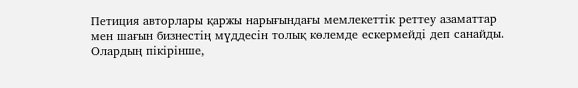Петиция авторлары қаржы нарығындағы мемлекеттік реттеу азаматтар мен шағын бизнестің мүддесін толық көлемде ескермейді деп санайды. Олардың пікірінше,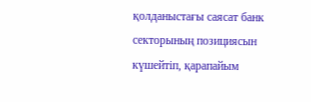қолданыстағы саясат банк секторының позициясын күшейтіп, қарапайым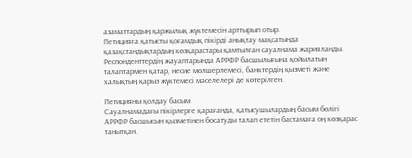азаматтардың қаржылық жүктемесін арттырып отыр.
Петицияға қатысты қоғамдық пікірді анықтау мақсатында қазақстандықтардың көзқарастары қамтылған сауалнама жарияланды. Респонденттердің жауаптарында АРРФР басшылығына қойылатын талаптармен қатар, несие мөлшерлемесі, банктердің қызметі және халықтың қарыз жүктемесі мәселелері де көтерілген.

Петицияны қолдау басым
Сауалнамадағы пікірлерге қарағанда, қатысушылардың басым бөлігі АРРФР басшысын қызметінен босатуды талап ететін бастамаға оң көзқарас танытқан.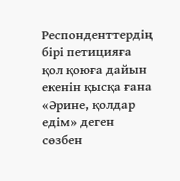Респонденттердің бірі петицияға қол қоюға дайын екенін қысқа ғана «Әрине, қолдар едім» деген сөзбен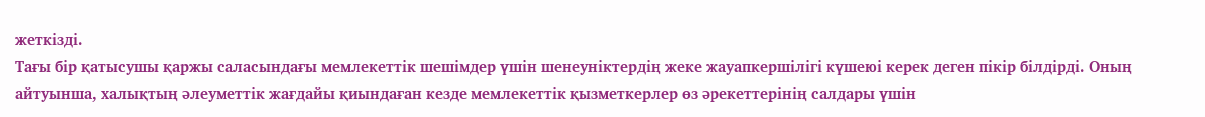жеткізді.
Тағы бір қатысушы қаржы саласындағы мемлекеттік шешімдер үшін шенеуніктердің жеке жауапкершілігі күшеюі керек деген пікір білдірді. Оның айтуынша, халықтың әлеуметтік жағдайы қиындаған кезде мемлекеттік қызметкерлер өз әрекеттерінің салдары үшін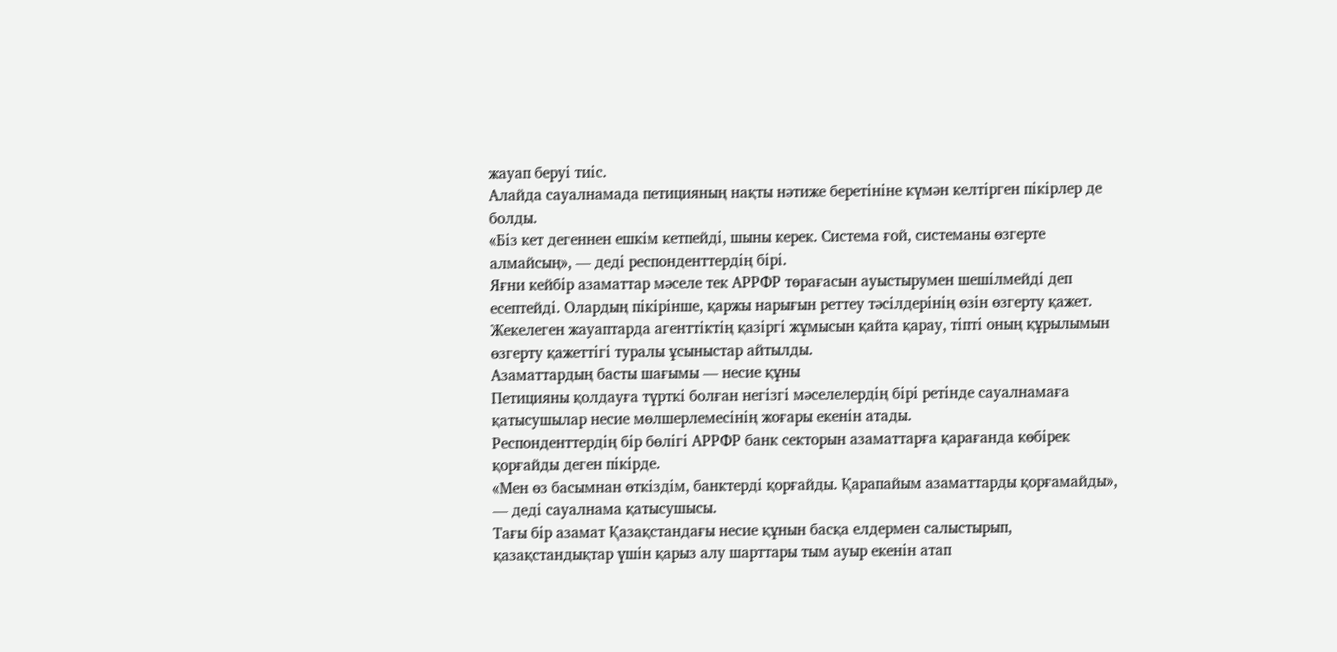жауап беруі тиіс.
Алайда сауалнамада петицияның нақты нәтиже беретініне күмән келтірген пікірлер де болды.
«Біз кет дегеннен ешкім кетпейді, шыны керек. Система ғой, системаны өзгерте алмайсың», — деді респонденттердің бірі.
Яғни кейбір азаматтар мәселе тек АРРФР төрағасын ауыстырумен шешілмейді деп есептейді. Олардың пікірінше, қаржы нарығын реттеу тәсілдерінің өзін өзгерту қажет.
Жекелеген жауаптарда агенттіктің қазіргі жұмысын қайта қарау, тіпті оның құрылымын өзгерту қажеттігі туралы ұсыныстар айтылды.
Азаматтардың басты шағымы — несие құны
Петицияны қолдауға түрткі болған негізгі мәселелердің бірі ретінде сауалнамаға қатысушылар несие мөлшерлемесінің жоғары екенін атады.
Респонденттердің бір бөлігі АРРФР банк секторын азаматтарға қарағанда көбірек қорғайды деген пікірде.
«Мен өз басымнан өткіздім, банктерді қорғайды. Қарапайым азаматтарды қорғамайды», — деді сауалнама қатысушысы.
Тағы бір азамат Қазақстандағы несие құнын басқа елдермен салыстырып, қазақстандықтар үшін қарыз алу шарттары тым ауыр екенін атап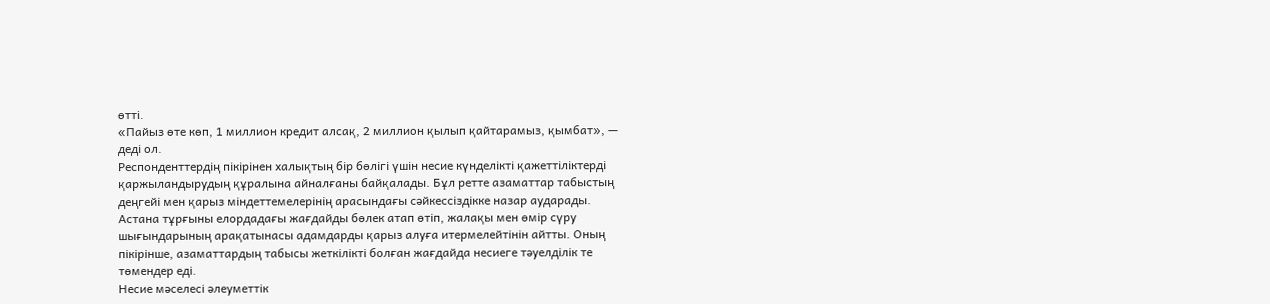өтті.
«Пайыз өте көп, 1 миллион кредит алсақ, 2 миллион қылып қайтарамыз, қымбат», — деді ол.
Респонденттердің пікірінен халықтың бір бөлігі үшін несие күнделікті қажеттіліктерді қаржыландырудың құралына айналғаны байқалады. Бұл ретте азаматтар табыстың деңгейі мен қарыз міндеттемелерінің арасындағы сәйкессіздікке назар аударады.
Астана тұрғыны елордадағы жағдайды бөлек атап өтіп, жалақы мен өмір сүру шығындарының арақатынасы адамдарды қарыз алуға итермелейтінін айтты. Оның пікірінше, азаматтардың табысы жеткілікті болған жағдайда несиеге тәуелділік те төмендер еді.
Несие мәселесі әлеуметтік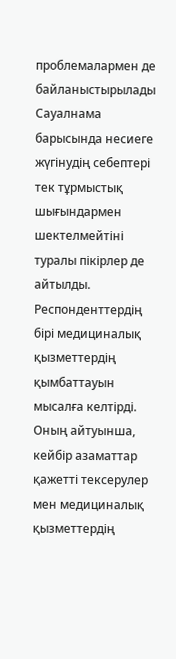проблемалармен де байланыстырылады
Сауалнама барысында несиеге жүгінудің себептері тек тұрмыстық шығындармен шектелмейтіні туралы пікірлер де айтылды.
Респонденттердің бірі медициналық қызметтердің қымбаттауын мысалға келтірді. Оның айтуынша, кейбір азаматтар қажетті тексерулер мен медициналық қызметтердің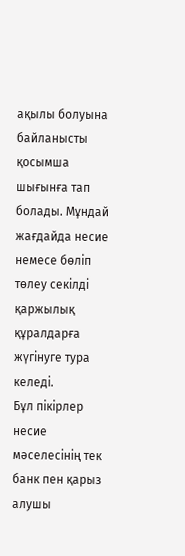ақылы болуына байланысты қосымша шығынға тап болады. Мұндай жағдайда несие немесе бөліп төлеу секілді қаржылық құралдарға жүгінуге тура келеді.
Бұл пікірлер несие мәселесінің тек банк пен қарыз алушы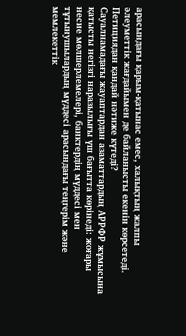арасындағы қарым-қатынас емес, халықтың жалпы әлеуметтік жағдайымен де байланысты екенін көрсетеді.
Петициядан қандай нәтиже күтеді?
Сауалнамадағы жауаптардан азаматтардың АРРФР жұмысына қатысты негізгі наразылығы үш бағытта көрінеді: жоғары несие мөлшерлемелері, банктердің мүддесі мен тұтынушылардың мүддесі арасындағы теңгерім және мемлекеттік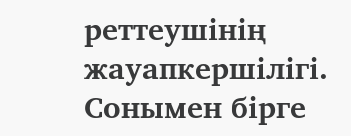реттеушінің жауапкершілігі.
Сонымен бірге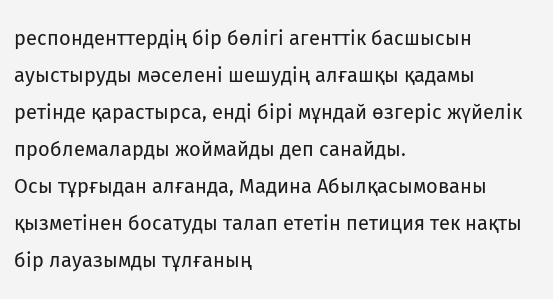респонденттердің бір бөлігі агенттік басшысын ауыстыруды мәселені шешудің алғашқы қадамы ретінде қарастырса, енді бірі мұндай өзгеріс жүйелік проблемаларды жоймайды деп санайды.
Осы тұрғыдан алғанда, Мадина Абылқасымованы қызметінен босатуды талап ететін петиция тек нақты бір лауазымды тұлғаның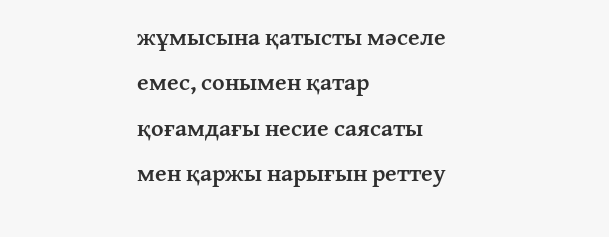жұмысына қатысты мәселе емес, сонымен қатар қоғамдағы несие саясаты мен қаржы нарығын реттеу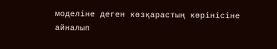моделіне деген көзқарастың көрінісіне айналып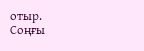отыр.
Соңғы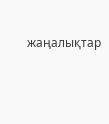жаңалықтар